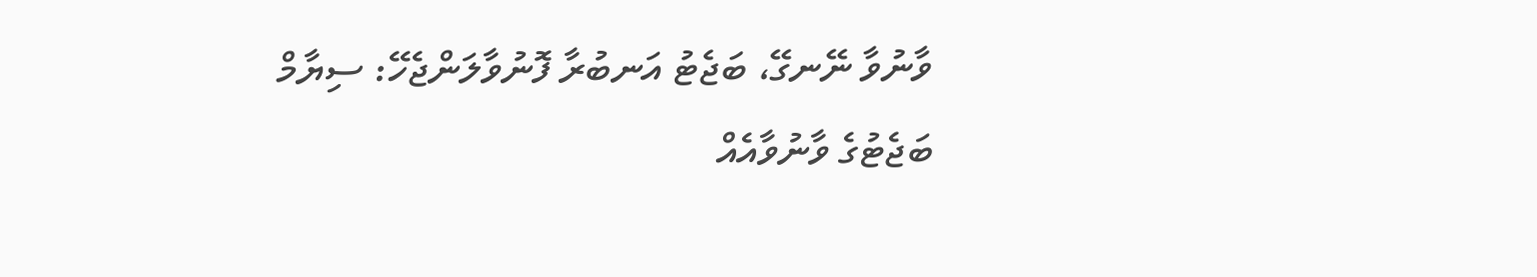ވާނުވާ ނޭނގޭ، ބަޖެޓު އަނބުރާ ފޮނުވާލަންޖެހޭ: ސިޔާމް
ބަޖެޓުގެ ވާނުވާއެއް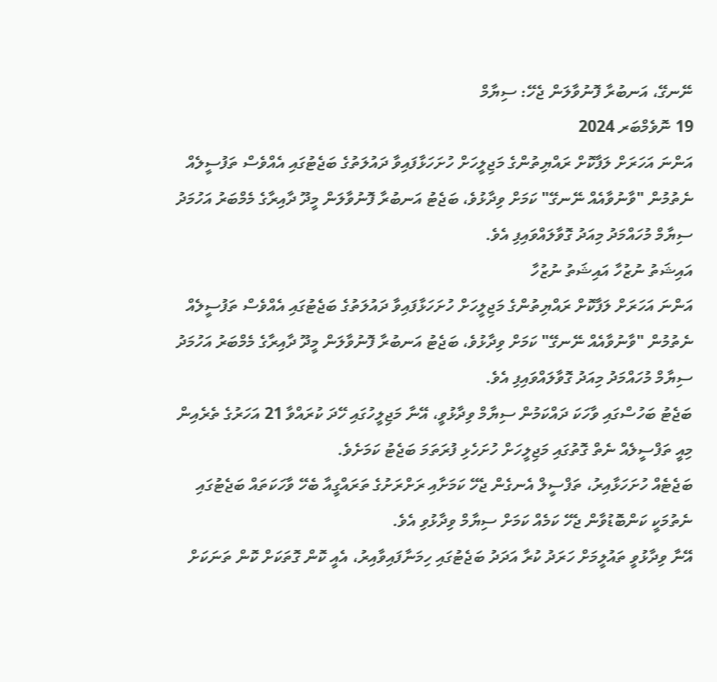ނޭނގޭ، އަނބުރާ ފޮނުވާލަން ޖެހޭ: ސިޔާމް
19 ނޮވެމްބަރ 2024
އަންނަ އަހަރަށް ލަފާކޮށް ރައްޔިތުންގެ މަޖިލީހަށް ހުށަހަޅާފައިވާ ދައުލަތުގެ ބަޖެޓުގައި އެއްވެސް ތަފުސީލެއް ނެތުމުން "ވާނުވާއެއް ނޭނގޭ" ކަމަށް ވިދާޅުވެ، ބަޖެޓު އަނބުރާ ފޮނުވާލަން މީދޫ ދާއިރާގެ މެމްބަރު އަހުމަދު ސިޔާމް މުހައްމަދު މިއަދު ގޮވާލައްވައިފި އެވެ.
އައިޝަތު ނުޒުހާ އައިޝަތު ނުޒުހާ
އަންނަ އަހަރަށް ލަފާކޮށް ރައްޔިތުންގެ މަޖިލީހަށް ހުށަހަޅާފައިވާ ދައުލަތުގެ ބަޖެޓުގައި އެއްވެސް ތަފުސީލެއް ނެތުމުން "ވާނުވާއެއް ނޭނގޭ" ކަމަށް ވިދާޅުވެ، ބަޖެޓު އަނބުރާ ފޮނުވާލަން މީދޫ ދާއިރާގެ މެމްބަރު އަހުމަދު ސިޔާމް މުހައްމަދު މިއަދު ގޮވާލައްވައިފި އެވެ.
ބަޖެޓު ބަހުސްގައި ވާހަކަ ދައްކަމުން ސިޔާމް ވިދާޅުވީ، އޭނާ މަޖިލީހުގައި ހޭދަ ކުރައްވާ 21 އަހަރުގެ ތެރެއިން މިއީ ތަފްސީލެއް ނެތް ގޮތުގައި މަޖިލީހަށް ހުށަހެޅި ފުރަތަމަ ބަޖެޓު ކަމަށެވެ.
ބަޖެޓެއް ހުށަހަޅާއިރު، ތަފްސީލް އެނގެން ޖެހޭ ކަމަށާއި ރަށްރަށުގެ ތަރައްގީއާ ބެހޭ ވާހަކަތައް ބަޖެޓުގައި ނެތުމަކީ ކަންބޮޑުވާން ޖެހޭ ކަމެއް ކަމަށް ސިޔާމް ވިދާޅުވި އެވެ.
އޭނާ ވިދާޅުވީ ތައުލީމަށް ހަރަދު ކުރާ އަދަދު ބަޖެޓުގައި ހިމަނާފައިވާއިރު، އެއީ ކޮން ގޮތަކަށް ކޮން ތަނަކަށް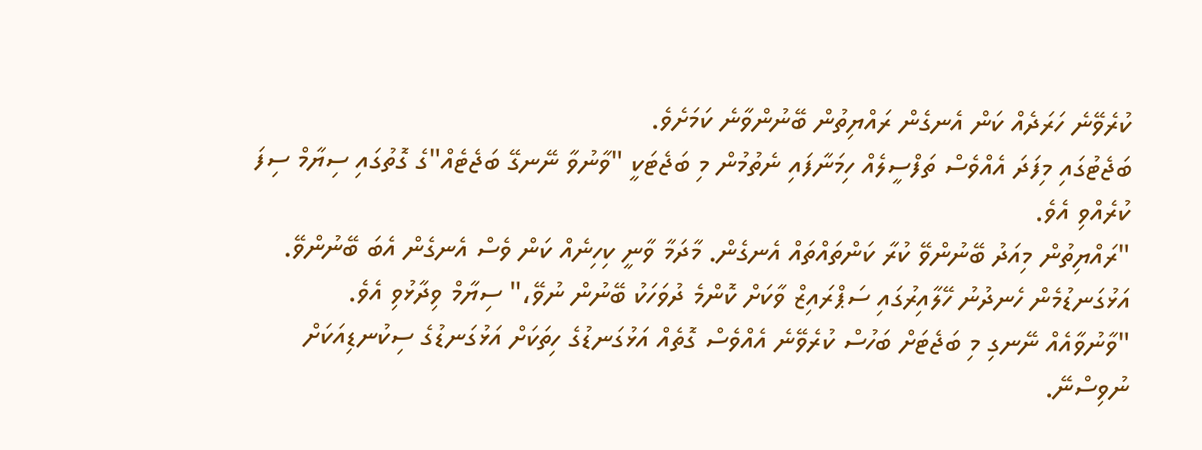ކުރެވޭނެ ހަރަދެއް ކަން އެނގެން ރައްޔިތުން ބޭނުންވާނެ ކަމަށެވެ.
ބަޖެޓުގައި މިފަދަ އެއްވެސް ތަފްސީލެއް ހިމަނާފައި ނެތުމުން މި ބަޖެޓަކީ "ވާނުވާ ނޭނގޭ ބަޖެޓެއް"ގެ ގޮތުގައި ސިޔާމް ސިފަ ކުރެއްވި އެވެ.
"ރައްޔިތުން މިއަދު ބޭނުންވޭ ކުރާ ކަންތައްތައް އެނގެން. މާދަމާ ވާނީ ކިހިނެއް ކަން ވެސް އެނގެން އެބަ ބޭނުންވޭ. އަޅުގަނޑުމެން ހެނދުނު ހޭލާއިރުގައި ސަޕްރައިޒް ވާކަށް ކޮންމެ ދުވަހަކު ބޭނުން ނުވޭ،" ސިޔާމް ވިދާޅުވި އެވެ.
"ވާނުވާއެއް ނޭނގި މި ބަޖެޓަށް ބަހުސް ކުރެވޭނެ އެއްވެސް ގޮތެއް އަޅުގަނޑުގެ ހިތަކަށް އަޅުގަނޑުގެ ސިކުނޑިއަކަށް ނުވިސްނޭ.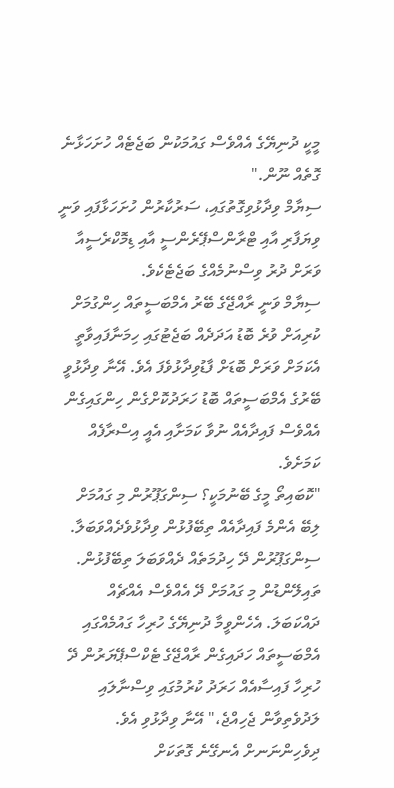މީކީ ދުނިޔޭގެ އެއްވެސް ގައުމަކުން ބަޖެޓެއް ހުށަހަޅާނެ ގޮތެއް ނޫން."
ސިޔާމް ވިދާޅުވިގޮތުގައި، ސަރުކާރުން ހުށަހަޅާފައި ވަނީ ވިޔަފާރި އާއި ޓްރާންސްޕޭރެންސީ އާއި ޑިމޮކްރެސީއާ ވަރަށް ދުރު ވިސްނުމެއްގެ ބަޖެޓެކެވެ.
ސިޔާމް ވަނީ ރާއްޖޭގެ ބޭރު އެމްބަސީތައް ހިންގުމަށް ކުރިއަށް ވުރެ ބޮޑު އަދަދެއް ބަޖެޓުގައި ހިމަނާފައިވާތީ އެކަމަށް ވަރަށް ބޮޑަށް ފާޑުވިދާޅުވެފަ އެވެ. އޭނާ ވިދާޅުވީ ބޭރުގެ އެމްބަސީތައް ބޮޑު ހަރަދުކޮށްގެން ހިންގައިގެން އެއްވެސް ފައިދާއެއް ނުވާ ކަމަށާއި އެއީ އިސްރާފެއް ކަމަށެވެ.
"ކޮބައިތޯ މީގެ ބޭނުމަކީ؟ ސިންގަޕޫރުން މި ގައުމަށް ލިބޭ އެންމެ ފައިދާއެއް ތިބޭފުޅުން ވިދާޅުވެދެއްވަބަލާ. ސިންގަޕޫރުން ދޭ ހިދުމަތެއް ދެއްވަބަލަ ތިބޭފުޅުން. ތައިލޭންޑުން މި ގައުމަށް ދޭ އެއްވެސް އެއްޗެއް ދައްކަބަލަ. އެހެންވީމާ ދުނިޔޭގެ ހުރިހާ ގައުމެއްގައި އެމްބަސީތައް ހަދައިގެން ރާއްޖޭގެ ޓެކްސްޕޭޔަރުން ދޭ ހުރިހާ ފައިސާއެއް ހަރަދު ކުރުމުގައި ވިސްނާލައި ލަދުވެތިވާން ޖެހިއްޖެ،" އޭނާ ވިދާޅުވި އެވެ.
ދިވެހިންނަނށް އެނގޭނެ ގޮތަކަށް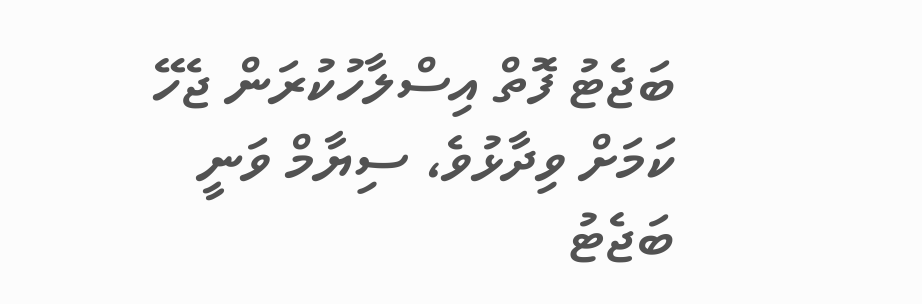ބަޖެޓު ފޮތް އިސްލާހުކުރަން ޖެހޭ ކަމަށް ވިދާޅުވެ، ސިޔާމް ވަނީ ބަޖެޓު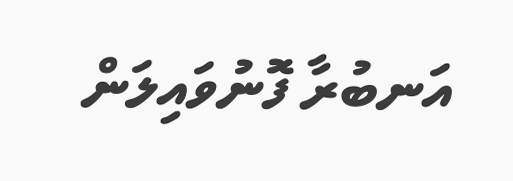އަނބުރާ ފޮނުވައިލަން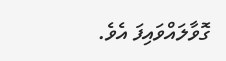ގޮވާލައްވައިފަ އެވެ.